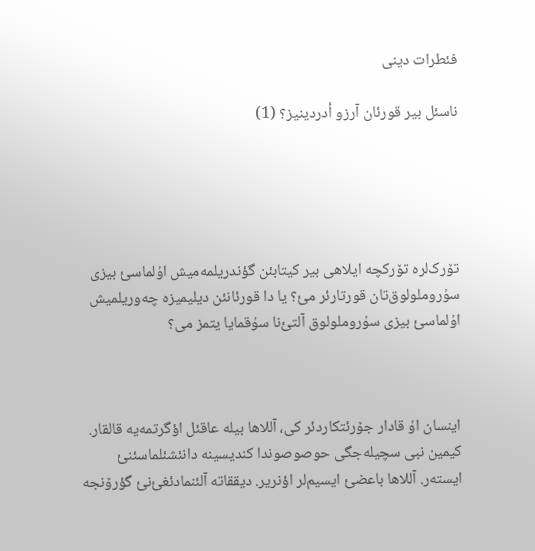فئطرات دینی

ناسئل بیر قورئان آرزو أدردینیز؟ (1)





تۆرک‌لرە تۆرکچە ایلاهی بیر کیتابئن گؤندریلمەمیش اۇلماسئ بیزی سۇروملولوق‌تان قورتارئر مئ؟ یا دا قورئانئن دیلیمیزە چەوریلمیش اۇلماسئ بیزی سۇروملولوق آلتئ‌نا سۇقمایا یتمز می؟



اینسان اۇ قادار جۆرئتکاردئر کی، آللاها بیلە عاقئل اؤگرتمەیە قالقار. کیمین نبی سچیلەجگی حوصوصوندا کندیسینە دانئشئلماسئنئ ایستەر. آللاها باعضئ ایسیم‌لر اؤنریر. دیققاتە آلئنمادئغئ‌نئ گؤرۆنجە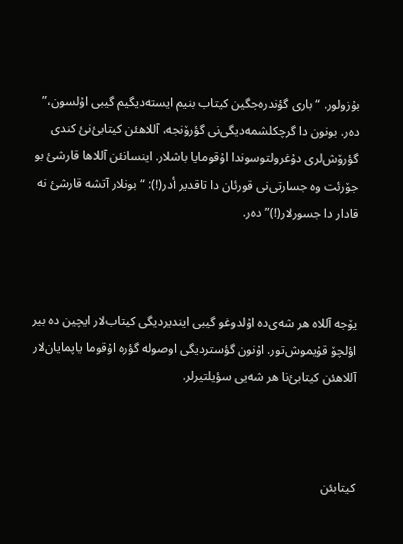بۇزولور. “باری گؤندرەجگین کیتاب بنیم ایستەدیگیم گیبی اۇلسون،” دەر. بونون دا گرچکلشمەدیگی‌نی گؤرۆنجە، آللاهئن کیتابئ‌نئ کندی گؤرۆش‌لری دۇغرولتوسوندا اۇقومایا باشلار. اینسانئن آللاها قارشئ بو جۆرئت وە جسارتی‌نی قورئان دا تاقدیر أدر(!): “بونلار آتشە قارشئ نە قادار دا جسورلار(!)” دەر.



یۆجە آللاە هر شەی‌دە اۇلدوغو گیبی ایندیردیگی کیتاب‌لار ایچین دە بیر اؤلچۆ قۇیموش‌تور. اۇنون گؤستردیگی اوصولە گؤرە اۇقوما یاپمایان‌لار آللاهئن کیتابئ‌نا هر شەیی سؤیلتیرلر.



کیتابئن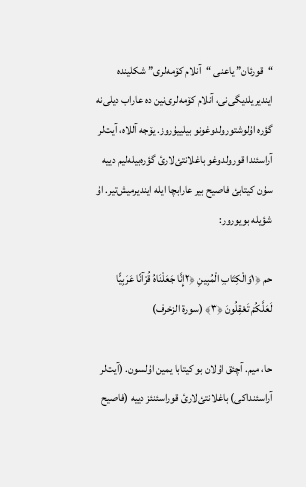“قورئان” یاعنی “آنلام کۆمەلری” شکلیندە ایندیریلدیگی‌نی، آنلام کۆمەلری‌نین دە عاراب دیلی‌نە گؤرە اۇلوشتورولدوغونو بیلییۇروز. یۆجە آللاە، آیت‌لر آراسئندا قورولدوغو باغلانتئ‌لارئ گؤرەبیلەلیم دییە سۇن کیتابئ فاصیح بیر عارابچا ایلە ایندیرمیش‌تیر. اۇ شؤیلە بویورور:

حم ﴿۱وَالْكِتَابِ الْمُبِينِ ﴿۲إِنَّا جَعَلْنَاهُ قُرْآنًا عَرَبِيًّا لَعَلَّكُمْ تَعْقِلُونَ ﴿۳﴾ (سورة الزخرف)

حا، میم. آچئق اۇلان بو کیتابا یمین اۇلسون. (آیت‌لر آراسئنداکی) باغلانتئ‌لارئ قوراسئنئز دییە (فاصیح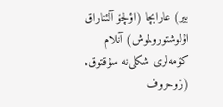بیر) عارابچا (اؤلچۆ آلئناراق اۇلوشتورولموش) آنلام کۆمەلری شکلی‌نە سۇقتوق. (زوحروف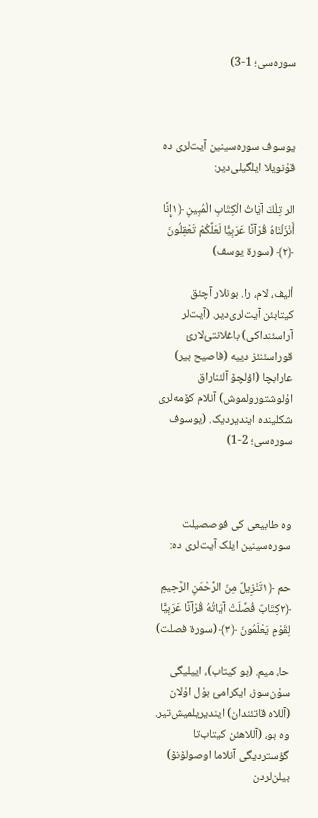سورەسی؛ 1-3)



یوسوف سورەسینین آیت‌لری دە قۇنویلا ایلگیلی‌دیر:

الر تِلْكَ آيَاتُ الْكِتَابِ الْمُبِينِ ﴿۱إِنَّا أَنْزَلْنَاهُ قُرْآنًا عَرَبِيًّا لَعَلَّكُمْ تَعْقِلُونَ ﴿۲﴾ (سورة یوسف)

ألیف، لام، را. بونلار آچئق کیتابئن آیت‌لری‌دیر. (آیت‌لر آراسئنداکی) باغلانتئ‌لارئ قوراسئنئز دییە (فاصیح بیر) عارابچا (اؤلچۆ آلئناراق اۇلوشتورولموش) آنلام کۆمەلری شکلیندە ایندیردیک. (یوسوف سورەسی؛ 2-1)



وە طابیعی کی فوصصیلت سورەسینین ایلک آیت‌لری دە:

حم ﴿۱تَنْزِيلٌ مِنَ الرَّحْمَنِ الرَّحِيمِ ﴿۲كِتَابٌ فُصِّلَتْ آيَاتُهُ قُرْآنًا عَرَبِيًّا لِقَوْمٍ يَعْلَمُونَ ﴿۳﴾ (سورة فصلت)

حا، میم. (بو کیتاب)، اییلیگی سۇن‌سوز، ایکرامئ بۇل اۇلان (آللاە قاتئندان) ایندیریلمیش‌تیر. وە بو، (آللاهئن کیتاب‌تا گؤستردیگی آنلاما اوصولۆنۆ) بیلن‌لردن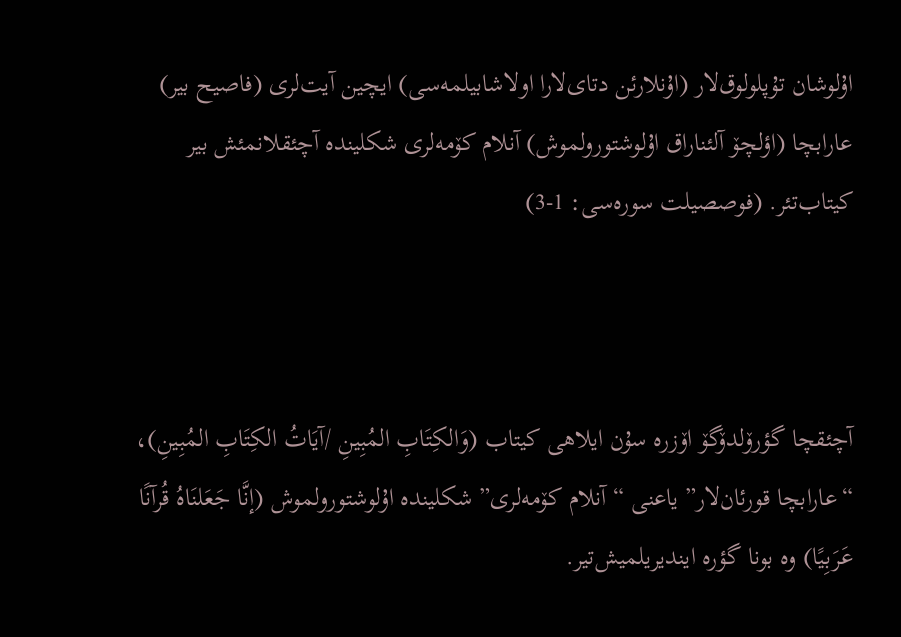اۇلوشان تۇپلولوق‌لار (اۇنلارئن دتای‌لارا اولاشابیلمەسی) ایچین آیت‌لری (فاصیح بیر) عارابچا (اؤلچۆ آلئناراق اۇلوشتورولموش) آنلام کۆمەلری شکلیندە آچئقلانمئش بیر کیتاب‌تئر. (فوصصیلت سورەسی: 1-3)



آچئقچا گؤرۆلدۆگۆ اۆزرە سۇن ایلاهی کیتاب (وَالکِتَابِ المُبِینِ /آیَاتُ الکِتَابِ المُبِینِ)، “عارابچا قورئان‌لار” یاعنی “آنلام کۆمەلری” شکلیندە اۇلوشتورولموش (إنَّا جَعَلنَاەُ قُرآنًا عَرَبِیًا) وە بونا گؤرە ایندیریلمیش‌تیر.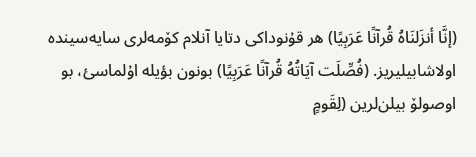(إنَّا أنزَلنَاەُ قُرآنًا عَرَبِیًا) هر قۇنوداکی دتایا آنلام کۆمەلری سایەسیندە اولاشابیلیریز. (فُصِّلَت آیَاتُەُ قُرآنًا عَرَبِیًا) بونون بؤیلە اۇلماسئ، بو اوصولۆ بیلن‌لرین (لِقَومٍ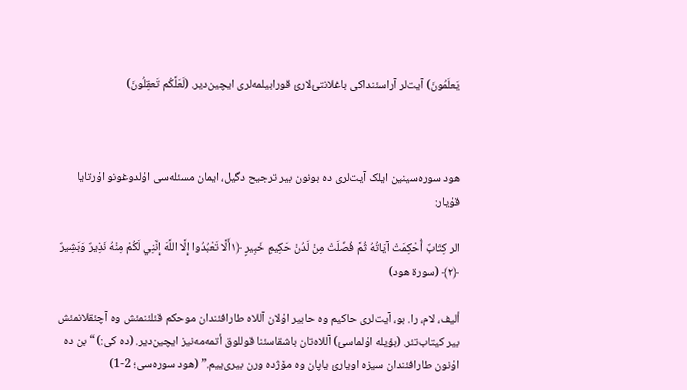یَعلَمُونَ) آیت‌لر آراسئنداکی باغلانتئ‌لارئ قورابیلمەلری ایچین‌دیر. (لَعَلَّکُم تَعقِلُونَ)



هود سورەسینین ایلک آیت‌لری دە بونون بیر ترجیح دگیل، ایمان مسئلەسی اۇلدوغونو اۇرتایا قۇیار:

الر كِتَابٌ أُحْكِمَتْ آيَاتُهُ ثُمَّ فُصِّلَتْ مِنْ لَدُنْ حَكِيمٍ خَبِيرٍ ﴿۱أَلَّا تَعْبُدُوا إِلَّا اللَّهَ إِنَّنِي لَكُمْ مِنْهُ نَذِيرٌ وَبَشِيرٌ ﴿۲﴾ (سورة هود)

ألیف، لام، را. بو، آیت‌لری حاکیم وە حابیر اۇلان آللاە طارافئندان موحکم قئلئنمئش وە آچئقلانمئش بیر کیتاب‌تئر. (بؤیلە اۇلماسئ) آللاەتان باشقاسئنا قوللوق أتمەمەنیز ایچین‌دیر. (دە کی:) “بن دە اۇنون طارافئندان سیزە اویارئ یاپان وە مۆژدە ورن بیری‌ییم.” (هود سورەسی؛ 2-1)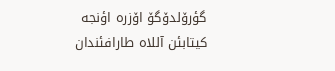گؤرۆلدۆگۆ اۆزرە اؤنجە کیتابئن آللاە طارافئندان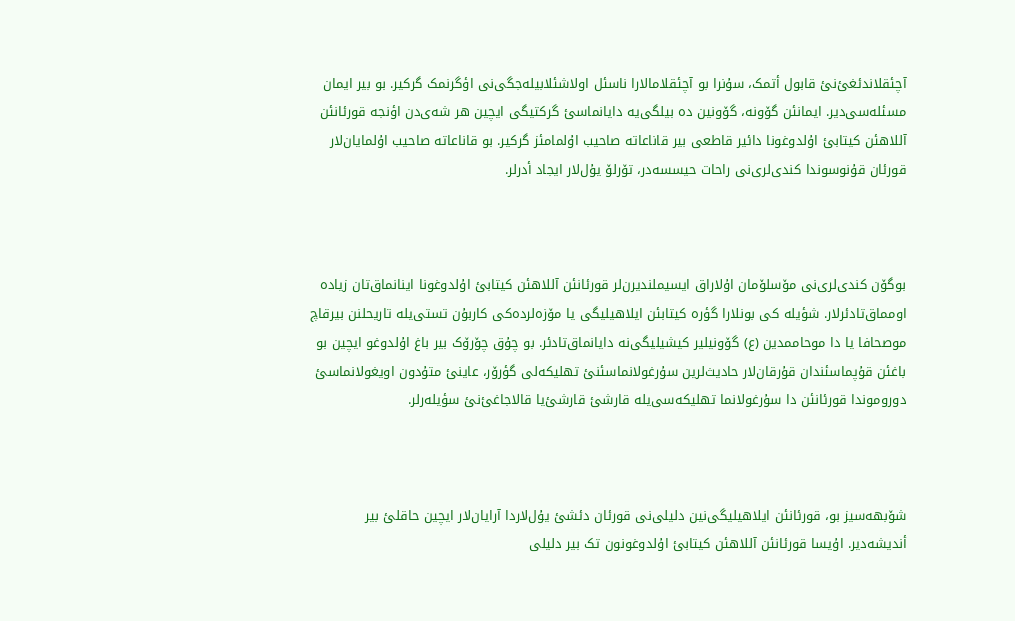آچئقلاندئغئ‌نئ قابول أتمک، سۇنرا بو آچئقلامالارا ناسئل اولاشئلابیلەجگی‌نی اؤگرنمک گرکیر. بو بیر ایمان مسئلەسی‌دیر. ایمانئن گۆونە، گۆونین دە بیلگی‌یە دایانماسئ گرکتیگی ایچین هر شەی‌دن اؤنجە قورئانئن آللاهئن کیتابئ اۇلدوغونا دائیر قاطعی بیر قاناعاتە صاحیب اۇلمامئز گرکیر. بو قاناعاتە صاحیب اۇلمایان‌لار قورئان قۇنوسوندا کندی‌لری‌نی راحات حیسسەدر، تۆرلۆ یۇل‌لار ایجاد أدرلر.



بوگۆن کندی‌لری‌نی مۆسلۆمان اۇلاراق ایسیملندیرن‌لر قورئانئن آللاهئن کیتابئ اۇلدوغونا اینانماق‌تان زیادە اومماق‌تادئرلار. شؤیلە کی بونلارا گؤرە کیتابئن ایلاهیلیگی یا مۆزەلردەکی کاربۇن تستی‌یلە تاریحلنن بیرقاچ موصحافا یا دا موحاممدین (ع) گۆونیلیر کیشیلیگی‌نە دایانماق‌تادئر. بو چۇق چۆرۆک بیر باغ اۇلدوغو ایچین بو باغئن قۇپماسئندان قۇرقان‌لار حادیث‌لرین سۇرغولانماسئنئ تهلیکەلی گؤرۆر، عاینئ متۇدون اویغولانماسئ دوروموندا قورئانئن دا سۇرغولانما تهلیکەسی‌یلە قارشئ قارشئ‌یا قالاجاغئ‌نئ سؤیلەرلر.



شۆبهەسیز بو، قورئانئن ایلاهیلیگی‌نین دلیلی‌نی قورئان دئشئ یۇل‌لاردا آرایان‌لار ایچین حاقلئ بیر أندیشەدیر. اۇیسا قورئانئن آللاهئن کیتابئ اۇلدوغونون تک بیر دلیلی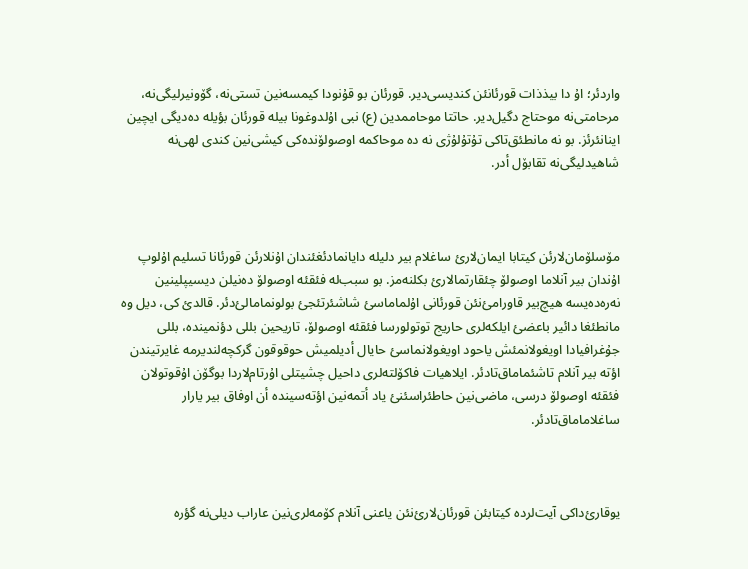واردئر؛ اۇ دا بیذذات قورئانئن کندیسی‌دیر. قورئان بو قۇنودا کیمسەنین تستی‌نە، گۆونیرلیگی‌نە، مرحامتی‌نە موحتاج دگیل‌دیر. حاتتا موحاممدین (ع) نبی اۇلدوغونا بیلە قورئان بؤیلە دەدیگی ایچین اینانئرئز. بو نە مانطئق‌تاکی تۇتۇلۇژی نە دە موحاکمە اوصولۆندەکی کیشی‌نین کندی لهی‌نە شاهیدلیگی‌نە تقابۆل أدر.



مۆسلۆمان‌لارئن کیتابا ایمان‌لارئ ساغلام بیر دلیلە دایانمادئغئندان اۇنلارئن قورئانا تسلیم اۇلوپ اۇندان بیر آنلاما اوصولۆ چئقارتمالارئ بکلنەمز. بو سبب‌لە فئقئە اوصولۆ دەنیلن دیسیپلینین نەرەدەیسە هیچ‌بیر قاورامئ‌نئن قورئانی اۇلماماسئ شاشئرتئجئ بولونمامالئ‌دئر. قالدئ کی، دیل وە مانطئغا دائیر باعضئ ایلکەلری حاریج توتولورسا فئقئە اوصولۆ، تاریحین بللی دؤنمیندە، بللی جۇغرافیادا اویغولانمئش یاحود اویغولانماسئ حایال أدیلمیش حوقوقون گرکچەلندیرمە غایرتیندن اؤتە بیر آنلام تاشئماماق‌تادئر. ایلاهیات فاکۆلتەلری داحیل چشیتلی اۇرتام‌لاردا بوگۆن اۇقوتولان فئقئە اوصولۆ درسی، ماضی‌نین حاطئراسئنئ یاد أتمەنین اؤتەسیندە أن اوفاق بیر یارار ساغلاماماق‌تادئر.



یوقارئ‌داکی آیت‌لردە کیتابئن قورئان‌لارئ‌نئن یاعنی آنلام کۆمەلری‌نین عاراب دیلی‌نە گؤرە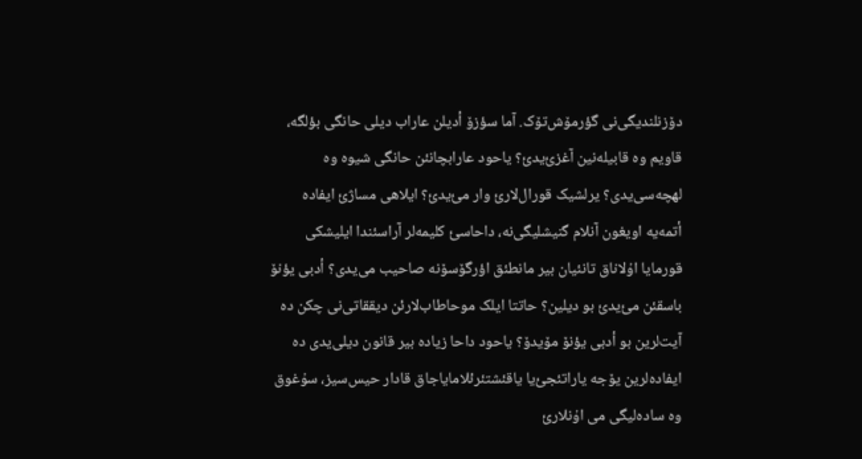دۆزنلندیگی‌نی گؤرمۆش‌تۆک. آما سؤزۆ أدیلن عاراب دیلی حانگی بؤلگە، قاویم وە قابیلەنین آغزئ‌یدئ؟ یاحود عارابچانئن حانگی شیوە وە لهچەسی‌یدی؟ یرلشیک قورال‌لارئ وار مئ‌یدئ؟ ایلاهی مساژئ ایفادە أتمەیە اویغون آنلام گنیشلیگی‌نە، داحاسئ کلیمەلر آراسئندا ایلیشکی قورمایا اۇلاناق تانئیان بیر مانطئق اؤرگۆسۆنە صاحیب می‌یدی؟ أدبی یؤنۆ باسقئن مئ‌یدئ بو دیلین؟ حاتتا ایلک موحاطاب‌لارئن دیققاتی‌نی چکن دە آیت‌لرین بو أدبی یؤنۆ مۆیدۆ؟ یاحود داحا زیادە بیر قانون دیلی‌یدی دە ایفادەلرین یۆجە یاراتئجئ‌یا یاقئشتئرئلامایاجاق قادار حیس‌سیز، سۇغوق وە سادەلیگی می اۇنلارئ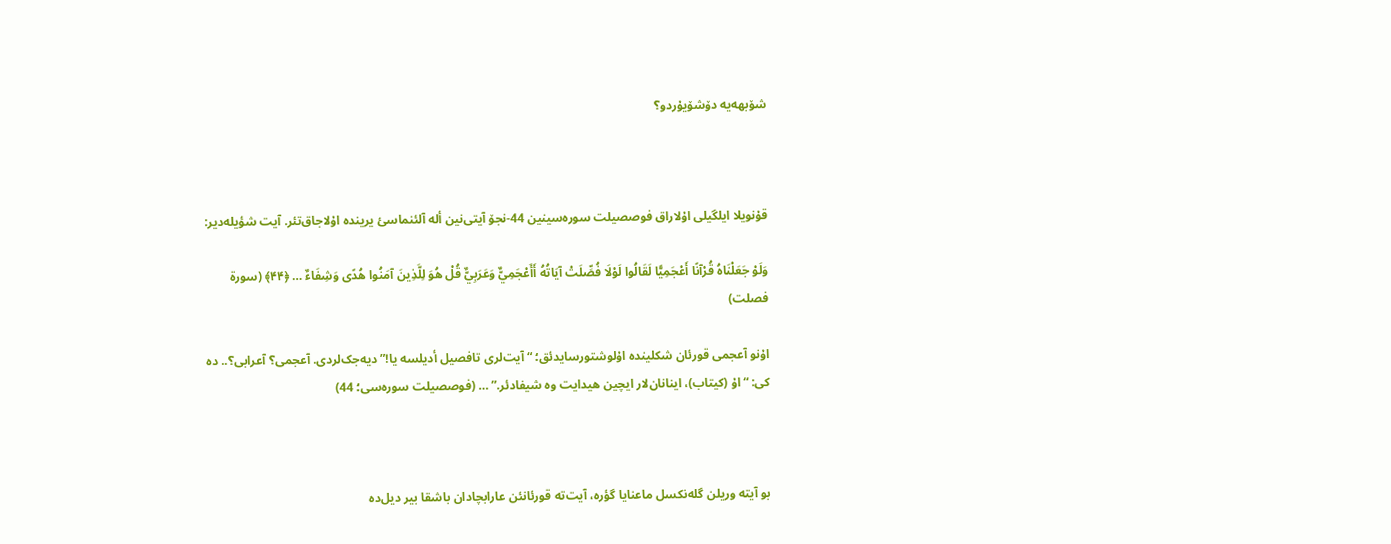شۆبهەیە دۆشۆیۇردو؟



قۇنویلا ایلگیلی اۇلاراق فوصصیلت سورەسینین 44-نجۆ آیتی‌نین ألە آلئنماسئ یریندە اۇلاجاق‌تئر. آیت شؤیلەدیر:

وَلَوْ جَعَلْنَاهُ قُرْآنًا أَعْجَمِيًّا لَقَالُوا لَوْلَا فُصِّلَتْ آيَاتُهُ أَأَعْجَمِيٌّ وَعَرَبِيٌّ قُلْ هُوَ لِلَّذِينَ آمَنُوا هُدًى وَشِفَاءٌ … ﴿۴۴﴾ (سورة فصلت)

اۇنو آعجمی قورئان شکلیندە اۇلوشتورسایدئق؛ “آیت‌لری تافصیل أدیلسە یا!” دیەجک‌لردی. آعجمی؟ آعرابی؟.. دە کی: “اۇ (کیتاب)، اینانان‌لار ایچین هیدایت وە شیفادئر.” … (فوصصیلت سورەسی؛ 44)



بو آیتە وریلن گلەنکسل ماعنایا گؤرە، آیت‌تە قورئانئن عارابچادان باشقا بیر دیل‌دە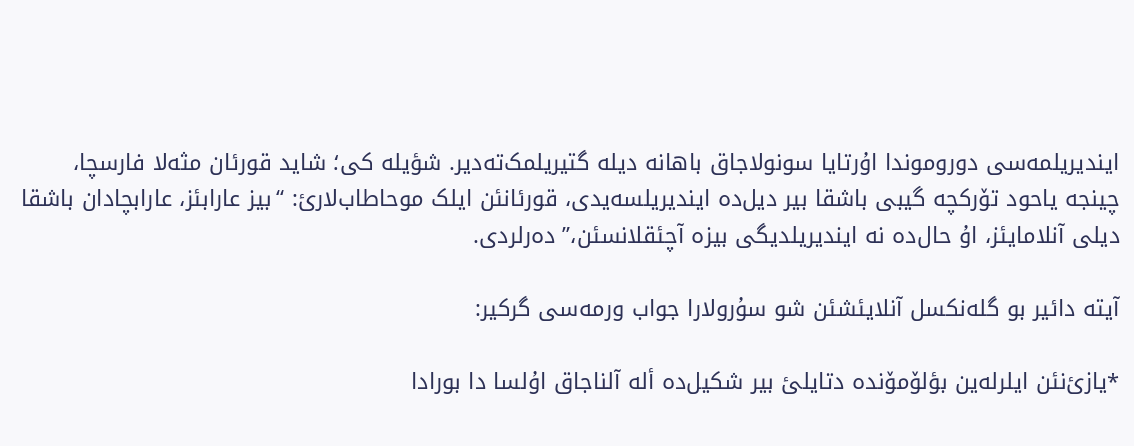ایندیریلمەسی دوروموندا اۇرتایا سونولاجاق باهانە دیلە گتیریلمک‌تەدیر. شؤیلە کی؛ شاید قورئان مثەلا فارسچا، چینجە یاحود تۆرکچە گیبی باشقا بیر دیل‌دە ایندیریلسەیدی، قورئانئن ایلک موحاطاب‌لارئ: “بیز عارابئز، عارابچادان باشقا دیلی آنلامایئز، اۇ حال‌دە نە ایندیریلدیگی بیزە آچئقلانسئن،” دەرلردی.

آیتە دائیر بو گلەنکسل آنلایئشئن شو سۇرولارا جواب ورمەسی گرکیر:

*یازئ‌نئن ایلرلەین بؤلۆمۆندە دتایلئ بیر شکیل‌دە ألە آلناجاق اۇلسا دا بورادا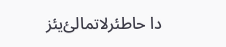دا حاطئرلاتمالئ‌یئز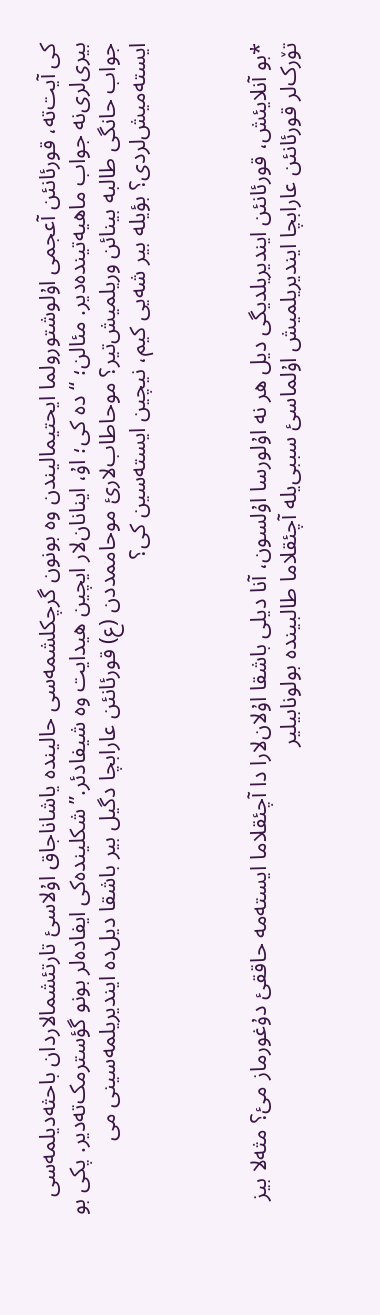کی آیت‌تە، قورئانئن آعجمی اۇلوشتورولما ایحتیمالیندن وە بونون گرچکلشمەسی حالیندە یاشاناجاق اۇلاسئ تارتئشمالاردان باحثەدیلمەسی بیری‌لری‌نە جواب ماهیەتیندەدیر. مئالن؛ “دە کی؛ اۇ، اینانان‌لار ایچین هیدایت وە شیفادئر.” شکلیندەکی ایفادەلر بونو گؤسترمک‌تەدیر. پکی بو جواب حانگی طالبە بینائن وریلمیش‌تیر؟ موحاطاب‌لارئ موحاممددن (ع) قورئانئن عارابچا دگیل بیر باشقا دیل‌دە ایندیریلمەسینی می ایستەمیش‌لردی؟ بؤیلە بیر شەیی کیم، نیچین ایستەسین کی؟



*بو آنلایئش، قورئانئن ایندیریلدیگی دیل هر نە اۇلورسا اۇلسون، آنا دیلی باشقا اۇلان‌لارا دا آچئقلاما ایستەمە حاققئ دۇغورماز مئ؟ مثەلا بیز تۆرک‌لر قورئانئن عارابچا ایندیریلمیش اۇلماسئ سببی‌یلە آچئقلاما طالبیندە بولونابیلیر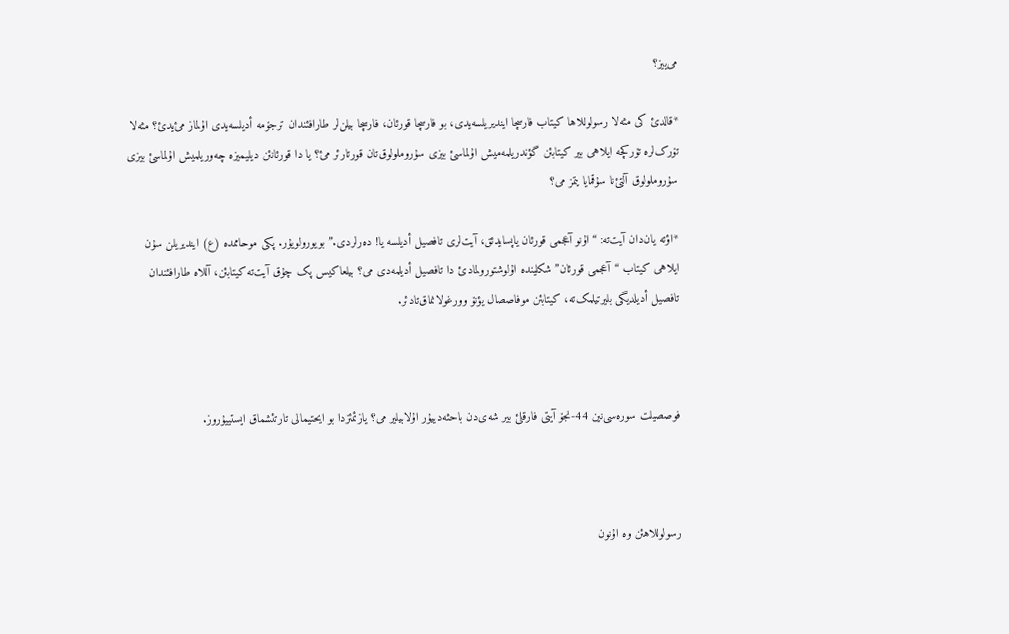می‌ییز؟

*قالدئ کی مثەلا رسولوللاها کیتاب فارسچا ایندیریلسەیدی، بو فارسچا قورئان، فارسچا بیلن‌لر طارافئندان ترجۆمە أدیلسەیدی اۇلماز مئ‌یدئ؟ مثەلا تۆرک‌لرە تۆرکچە ایلاهی بیر کیتابئن گؤندریلمەمیش اۇلماسئ بیزی سۇروملولوق‌تان قورتارئر مئ؟ یا دا قورئانئن دیلیمیزە چەوریلمیش اۇلماسئ بیزی سۇروملولوق آلتئ‌نا سۇقمایا یتمز می؟

*اؤتە یان‌دان آیت‌تە: “اۇنو آعجمی قورئان یاپسایدئق، آیت‌لری تافصیل أدیلسە یا! دەرلردی.” بویورولویۇر. پکی موحاممدە (ع) ایندیریلن سۇن ایلاهی کیتاب “آعجمی قورئان” شکلیندە اۇلوشتورولمادئ دا تافصیل أدیلمەدی می؟ بیلعاکیس پک چۇق آیت‌تە کیتابئن، آللاە طارافئندان تافصیل أدیلدیگی بلیرتیلمک‌تە، کیتابئن موفاصصال یؤنۆ وورغولانماق‌تادئر.



فوصصیلت سورەسی‌نین 44-نجۆ آیتی فارقلئ بیر شەی‌دن باحثەدییۇر اۇلابیلیر می؟ یازئمئزدا بو ایحتیمالی تارتئشماق ایستییۇروز.



رسولوللاهئن وە اۇنون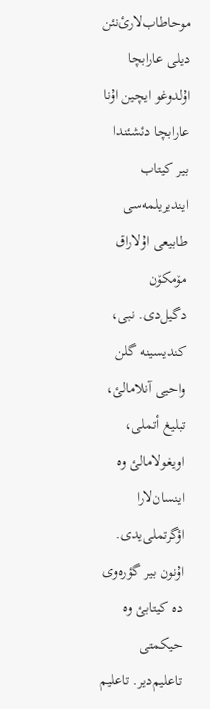موحاطاب‌لارئ‌نئن دیلی عارابچا اۇلدوغو ایچین اۇنا عارابچا دئشئندا بیر کیتاب ایندیریلمەسی طابیعی اۇلاراق مۆمکۆن دگیل‌دی. نبی، کندیسینە گلن واحیی آنلامالئ، تبلیغ أتملی، اویغولامالئ وە اینسان‌لارا اؤگرتملی‌یدی. اۇنون بیر گؤرەوی دە کیتابئ وە حیکمتی تاعلیم‌دیر. تاعلیم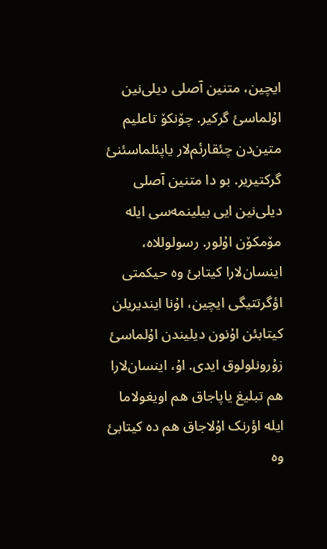ایچین، متنین آصلی دیلی‌نین اۇلماسئ گرکیر. چۆنکۆ تاعلیم متین‌دن چئقارئم‌لار یاپئلماسئنئ گرکتیریر. بو دا متنین آصلی دیلی‌نین ایی بیلینمەسی ایلە مۆمکۆن اۇلور. رسولوللاە، اینسان‌لارا کیتابئ وە حیکمتی اؤگرتتیگی ایچین، اۇنا ایندیریلن کیتابئن اۇنون دیلیندن اۇلماسئ زۇرونلولوق ایدی. اۇ، اینسان‌لارا هم تبلیغ یاپاجاق هم اویغولاما ایلە اؤرنک اۇلاجاق هم دە کیتابئ وە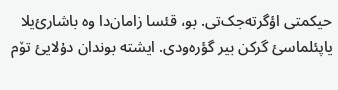حیکمتی اؤگرتەجک‌تی. بو، قئسا زامان‌دا وە باشارئ‌یلا یاپئلماسئ گرکن بیر گؤرەودی. ایشتە بوندان دۇلایئ تۆم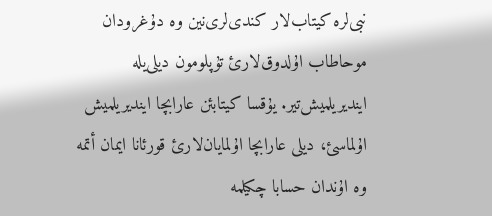نبی‌لرە کیتاب‌لار کندی‌لری‌نین وە دۇغرودان موحاطاب اۇلدوق‌لارئ تۇپلومون دیلی‌یلە ایندیریلمیش‌تیر. یۇقسا کیتابئن عارابچا ایندیریلمیش اۇلماسئ، دیلی عارابچا اۇلمایان‌لارئ قورئانا ایمان أتمە وە اۇندان حسابا چکیلمە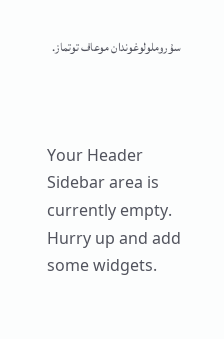سۇروملولوغوندان موعاف توتماز.



Your Header Sidebar area is currently empty. Hurry up and add some widgets.